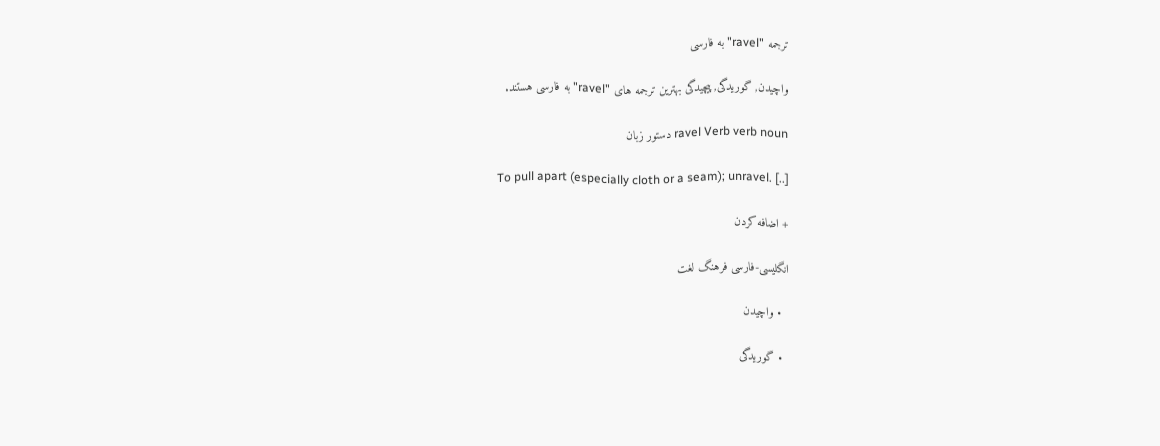ترجمه "ravel" به فارسی

واچیدن, گوریدگی, پیچیدگی بهترین ترجمه های "ravel" به فارسی هستند.

ravel Verb verb noun دستور زبان

To pull apart (especially cloth or a seam); unravel. [..]

+ اضافه کردن

انگلیسی-فارسی فرهنگ لغت

  • واچیدن

  • گوریدگی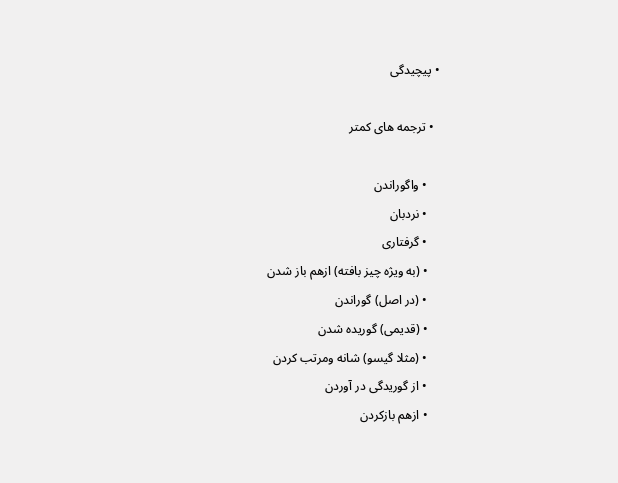• پیچیدگی

  • ترجمه های کمتر

    • واگوراندن
    • نردبان
    • گرفتاری
    • (به ویژه چیز بافته) ازهم باز شدن
    • (در اصل) گوراندن
    • (قدیمی) گوریده شدن
    • (مثلا گیسو) شانه ومرتب کردن
    • از گوریدگی در آوردن
    • ازهم بازکردن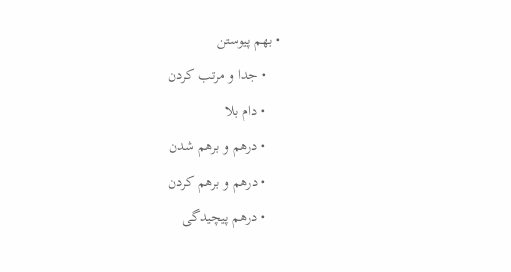• بهم پیوستن
    • جدا و مرتب کردن
    • دام بلا
    • درهم و برهم شدن
    • درهم و برهم کردن
    • درهم پیچیدگی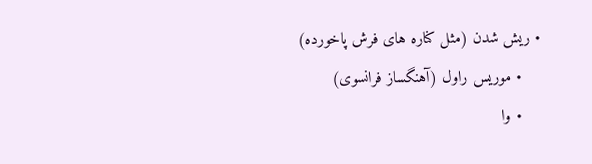• ریش شدن (مثل کناره های فرش پاخورده)
    • موریس راول (آهنگساز فرانسوی)
    • وا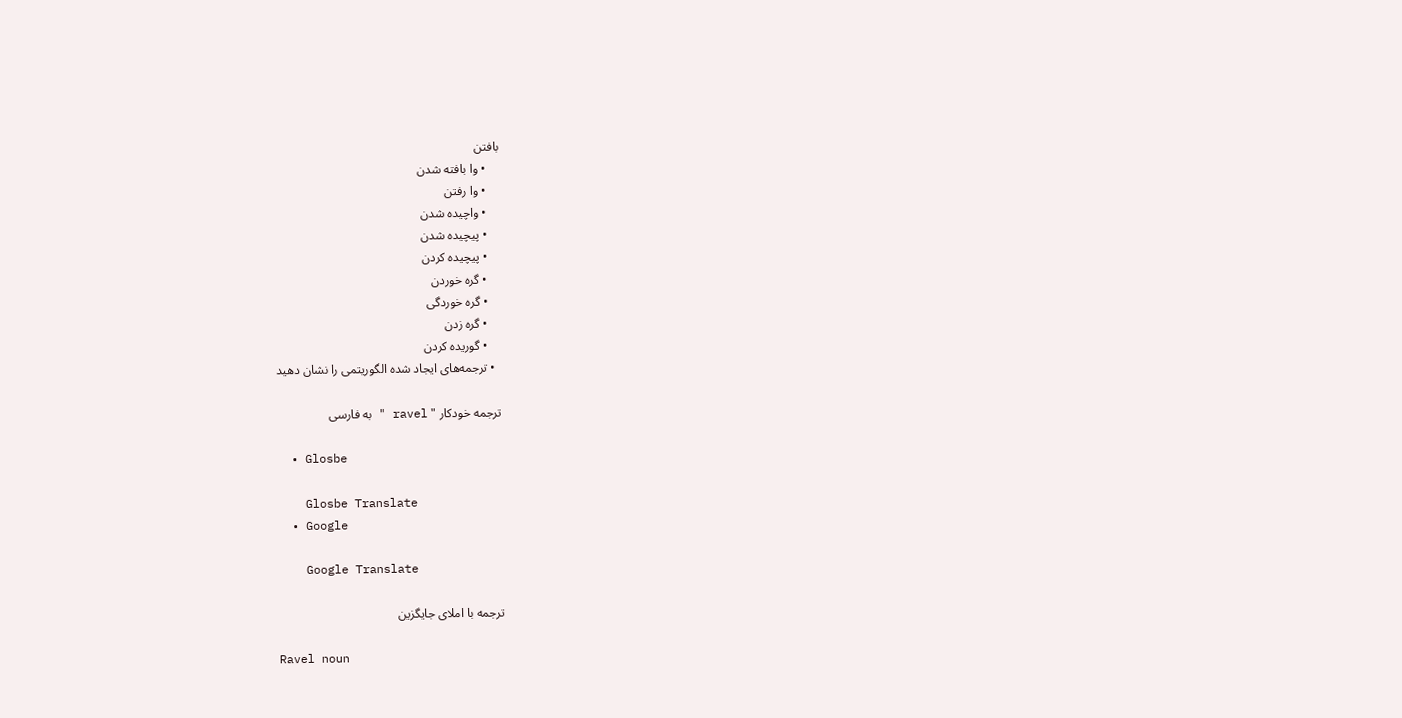بافتن
    • وا بافته شدن
    • وا رفتن
    • واچیده شدن
    • پیچیده شدن
    • پیچیده کردن
    • گره خوردن
    • گره خوردگی
    • گره زدن
    • گوریده کردن
  • ترجمه‌های ایجاد شده الگوریتمی را نشان دهید

ترجمه خودکار " ravel " به فارسی

  • Glosbe

    Glosbe Translate
  • Google

    Google Translate

ترجمه با املای جایگزین

Ravel noun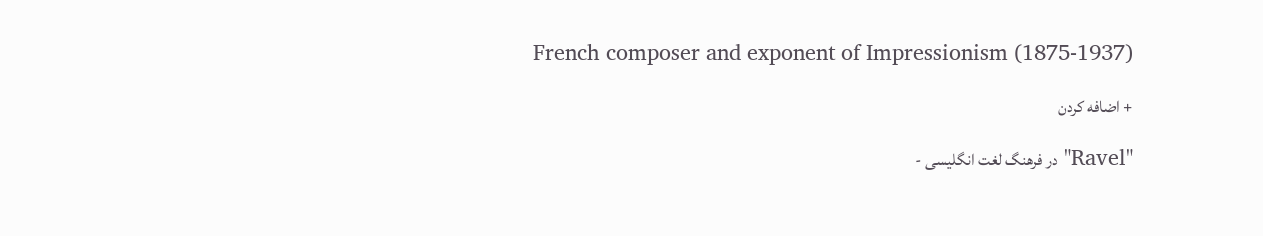French composer and exponent of Impressionism (1875-1937)

+ اضافه کردن

"Ravel" در فرهنگ لغت انگلیسی -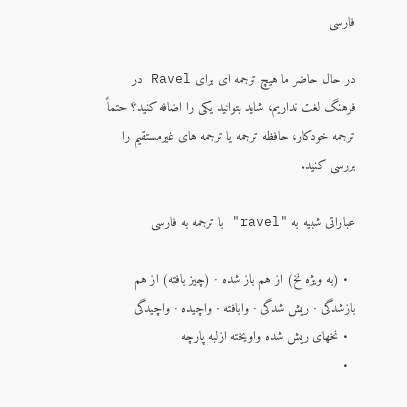فارسی

در حال حاضر ما هیچ ترجمه ای برای Ravel در فرهنگ لغت نداریم، شاید بتوانید یکی را اضافه کنید؟ حتماً ترجمه خودکار، حافظه ترجمه یا ترجمه های غیرمستقیم را بررسی کنید.

عباراتی شبیه به "ravel" با ترجمه به فارسی

  • (به ویژه نخ) از هم باز شده · (چیز بافته) از هم بازشدگی · ریش شدگی · وابافته · واچیده · واچیدگی
  • نخهای ریش شده واویخته ازلبه پارچه
  •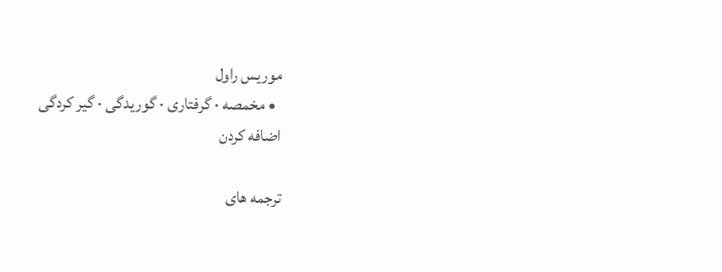موریس راول
  • مخمصه · گرفتاری · گوریدگی · گیر کردگی
اضافه کردن

ترجمه های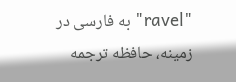"ravel" به فارسی در زمینه، حافظه ترجمه